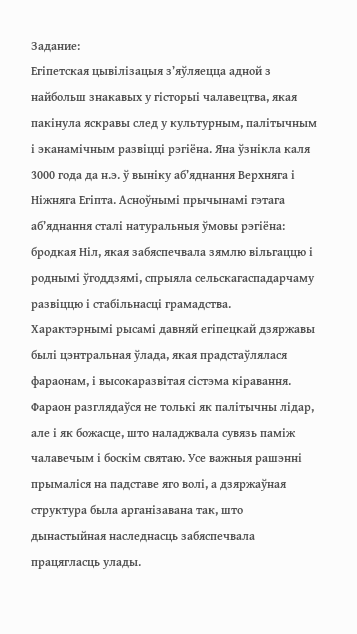Задание:
Егіпетская цывілізацыя з’яўляецца адной з найбольш знакавых у гісторыі чалавецтва, якая пакінула яскравы след у культурным, палітычным і эканамічным развіцці рэгіёна. Яна ўзнікла каля 3000 года да н.э. ў выніку аб’яднання Верхняга і Ніжняга Егіпта. Асноўнымі прычынамі гэтага аб’яднання сталі натуральныя ўмовы рэгіёна: бродкая Ніл, якая забяспечвала зямлю вільгаццю і роднымі ўгоддзямі, спрыяла сельскагаспадарчаму развіццю і стабільнасці грамадства.
Характэрнымі рысамі давняй егіпецкай дзяржавы былі цэнтральная ўлада, якая прадстаўлялася фараонам, і высокаразвітая сістэма кіравання. Фараон разглядаўся не толькі як палітычны лідар, але і як божасце, што наладжвала сувязь паміж чалавечым і боскім святаю. Усе важныя рашэнні прымаліся на падставе яго волі, а дзяржаўная структура была арганізавана так, што дынастыйная наследнасць забяспечвала працягласць улады.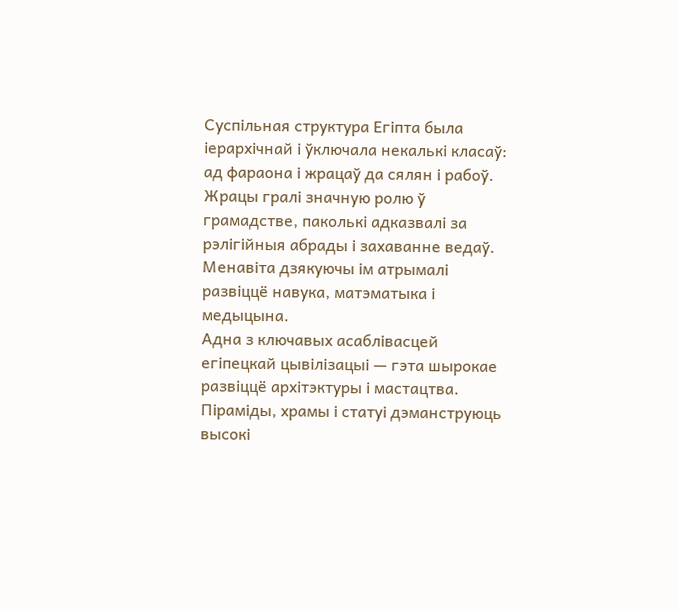Суспільная структура Егіпта была іерархічнай і ўключала некалькі класаў: ад фараона і жрацаў да сялян і рабоў. Жрацы гралі значную ролю ў грамадстве, паколькі адказвалі за рэлігійныя абрады і захаванне ведаў. Менавіта дзякуючы ім атрымалі развіццё навука, матэматыка і медыцына.
Адна з ключавых асаблівасцей егіпецкай цывілізацыі — гэта шырокае развіццё архітэктуры і мастацтва. Піраміды, храмы і статуі дэманструюць высокі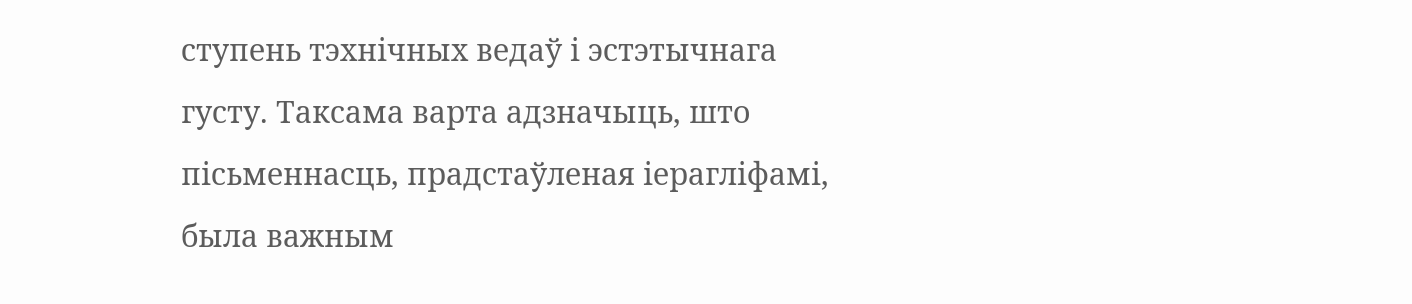ступень тэхнічных ведаў і эстэтычнага густу. Таксама варта адзначыць, што пісьменнасць, прадстаўленая іерагліфамі, была важным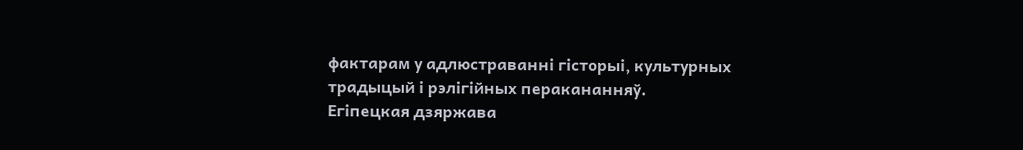фактарам у адлюстраванні гісторыі, культурных традыцый і рэлігійных перакананняў.
Егіпецкая дзяржава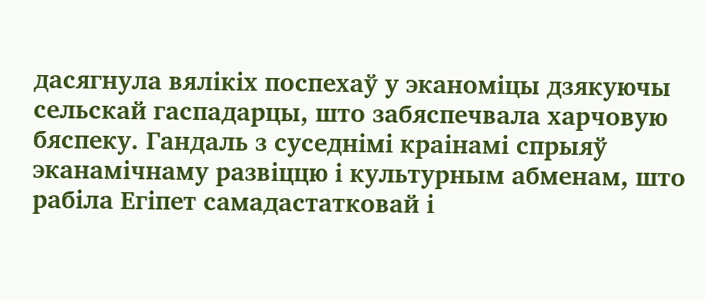дасягнула вялікіх поспехаў у эканоміцы дзякуючы сельскай гаспадарцы, што забяспечвала харчовую бяспеку. Гандаль з суседнімі краінамі спрыяў эканамічнаму развіццю і культурным абменам, што рабіла Егіпет самадастатковай і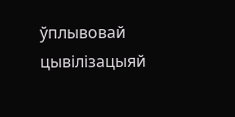ўплывовай цывілізацыяй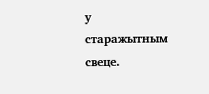у старажытным свеце.